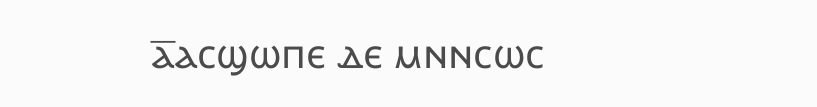ⲁ̅ⲁⲥϣⲱⲡⲉ ⲇⲉ ⲙⲛⲛⲥⲱⲥ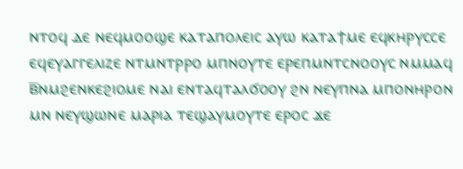ⲛⲧⲟϥ ⲇⲉ ⲛⲉϥⲙⲟⲟϣⲉ ⲕⲁⲧⲁⲡⲟⲗⲉⲓⲥ ⲁⲩⲱ ⲕⲁⲧⲁϯⲙⲉ ⲉϥⲕⲏⲣⲩⲥⲥⲉ ⲉϥⲉⲩⲁⲅⲅⲉⲗⲓⲍⲉ ⲛⲧⲙⲛⲧⲣⲣⲟ ⲙⲡⲛⲟⲩⲧⲉ ⲉⲣⲉⲡⲙⲛⲧⲥⲛⲟⲟⲩⲥ ⲛⲙⲙⲁϥ
ⲃ̅ⲛⲙϩⲉⲛⲕⲉϩⲓⲟⲙⲉ ⲛⲁⲓ ⲉⲛⲧⲁϥⲧⲁⲗϭⲟⲟⲩ ϩⲛ ⲛⲉⲩⲡⲛⲁ ⲙⲡⲟⲛⲏⲣⲟⲛ ⲙⲛ ⲛⲉⲩϣⲱⲛⲉ ⲙⲁⲣⲓⲁ ⲧⲉϣⲁⲩⲙⲟⲩⲧⲉ ⲉⲣⲟⲥ ϫⲉ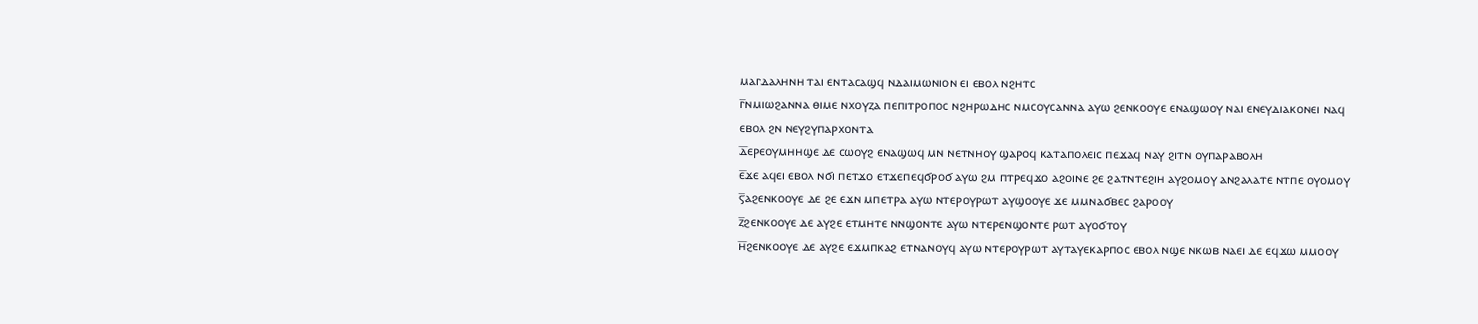ⲙⲁⲅⲇⲁⲗⲏⲛⲏ ⲧⲁⲓ ⲉⲛⲧⲁⲥⲁϣϥ ⲛⲇⲁⲓⲙⲱⲛⲓⲟⲛ ⲉⲓ ⲉⲃⲟⲗ ⲛϩⲏⲧⲥ
ⲅ̅ⲛⲙⲓⲱϩⲁⲛⲛⲁ ⲑⲓⲙⲉ ⲛⲭⲟⲩⲍⲁ ⲡⲉⲡⲓⲧⲣⲟⲡⲟⲥ ⲛϩⲏⲣⲱⲇⲏⲥ ⲛⲙⲥⲟⲩⲥⲁⲛⲛⲁ ⲁⲩⲱ ϩⲉⲛⲕⲟⲟⲩⲉ ⲉⲛⲁϣⲱⲟⲩ ⲛⲁⲓ ⲉⲛⲉⲩⲇⲓⲁⲕⲟⲛⲉⲓ ⲛⲁϥ ⲉⲃⲟⲗ ϩⲛ ⲛⲉⲩϩⲩⲡⲁⲣⲭⲟⲛⲧⲁ
ⲇ̅ⲉⲣⲉⲟⲩⲙⲏⲏϣⲉ ⲇⲉ ⲥⲱⲟⲩϩ ⲉⲛⲁϣⲱϥ ⲙⲛ ⲛⲉⲧⲛⲏⲟⲩ ϣⲁⲣⲟϥ ⲕⲁⲧⲁⲡⲟⲗⲉⲓⲥ ⲡⲉϫⲁϥ ⲛⲁⲩ ϩⲓⲧⲛ ⲟⲩⲡⲁⲣⲁⲃⲟⲗⲏ
ⲉ̅ϫⲉ ⲁϥⲉⲓ ⲉⲃⲟⲗ ⲛϭⲓ ⲡⲉⲧϫⲟ ⲉⲧϫⲉⲡⲉϥϭⲣⲟϭ ⲁⲩⲱ ϩⲙ ⲡⲧⲣⲉϥϫⲟ ⲁϩⲟⲓⲛⲉ ϩⲉ ϩⲁⲧⲛⲧⲉϩⲓⲏ ⲁⲩϩⲟⲙⲟⲩ ⲁⲛϩⲁⲗⲁⲧⲉ ⲛⲧⲡⲉ ⲟⲩⲟⲙⲟⲩ
ⲋ̅ⲁϩⲉⲛⲕⲟⲟⲩⲉ ⲇⲉ ϩⲉ ⲉϫⲛ ⲙⲡⲉⲧⲣⲁ ⲁⲩⲱ ⲛⲧⲉⲣⲟⲩⲣⲱⲧ ⲁⲩϣⲟⲟⲩⲉ ϫⲉ ⲙⲙⲛⲁϭⲃⲉⲥ ϩⲁⲣⲟⲟⲩ
ⲍ̅ϩⲉⲛⲕⲟⲟⲩⲉ ⲇⲉ ⲁⲩϩⲉ ⲉⲧⲙⲏⲧⲉ ⲛⲛϣⲟⲛⲧⲉ ⲁⲩⲱ ⲛⲧⲉⲣⲉⲛϣⲟⲛⲧⲉ ⲣⲱⲧ ⲁⲩⲟϭⲧⲟⲩ
ⲏ̅ϩⲉⲛⲕⲟⲟⲩⲉ ⲇⲉ ⲁⲩϩⲉ ⲉϫⲙⲡⲕⲁϩ ⲉⲧⲛⲁⲛⲟⲩϥ ⲁⲩⲱ ⲛⲧⲉⲣⲟⲩⲣⲱⲧ ⲁⲩⲧⲁⲩⲉⲕⲁⲣⲡⲟⲥ ⲉⲃⲟⲗ ⲛϣⲉ ⲛⲕⲱⲃ ⲛⲁⲉⲓ ⲇⲉ ⲉϥϫⲱ ⲙⲙⲟⲟⲩ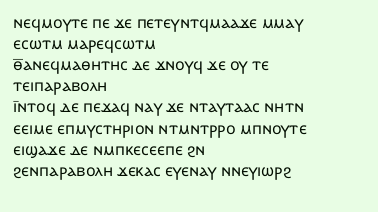ⲛⲉϥⲙⲟⲩⲧⲉ ⲡⲉ ϫⲉ ⲡⲉⲧⲉⲩⲛⲧϥⲙⲁⲁϫⲉ ⲙⲙⲁⲩ ⲉⲥⲱⲧⲙ ⲙⲁⲣⲉϥⲥⲱⲧⲙ
ⲑ̅ⲁⲛⲉϥⲙⲁⲑⲏⲧⲏⲥ ⲇⲉ ϫⲛⲟⲩϥ ϫⲉ ⲟⲩ ⲧⲉ ⲧⲉⲓⲡⲁⲣⲁⲃⲟⲗⲏ
ⲓ̅ⲛⲧⲟϥ ⲇⲉ ⲡⲉϫⲁϥ ⲛⲁⲩ ϫⲉ ⲛⲧⲁⲩⲧⲁⲁⲥ ⲛⲏⲧⲛ ⲉⲉⲓⲙⲉ ⲉⲡⲙⲩⲥⲧⲏⲣⲓⲟⲛ ⲛⲧⲙⲛⲧⲣⲣⲟ ⲙⲡⲛⲟⲩⲧⲉ ⲉⲓϣⲁϫⲉ ⲇⲉ ⲛⲙⲡⲕⲉⲥⲉⲉⲡⲉ ϩⲛ ϩⲉⲛⲡⲁⲣⲁⲃⲟⲗⲏ ϫⲉⲕⲁⲥ ⲉⲩⲉⲛⲁⲩ ⲛⲛⲉⲩⲓⲱⲣϩ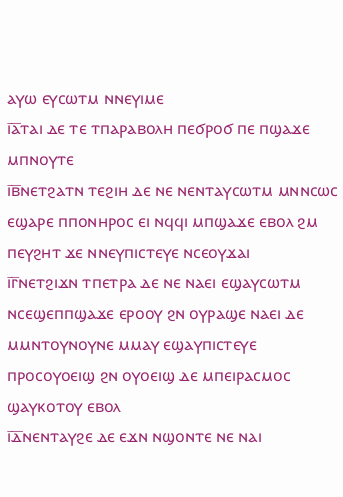ⲁⲩⲱ ⲉⲩⲥⲱⲧⲙ ⲛⲛⲉⲩⲓⲙⲉ
ⲓ̅ⲁ̅ⲧⲁⲓ ⲇⲉ ⲧⲉ ⲧⲡⲁⲣⲁⲃⲟⲗⲏ ⲡⲉϭⲣⲟϭ ⲡⲉ ⲡϣⲁϫⲉ ⲙⲡⲛⲟⲩⲧⲉ
ⲓ̅ⲃ̅ⲛⲉⲧϩⲁⲧⲛ ⲧⲉϩⲓⲏ ⲇⲉ ⲛⲉ ⲛⲉⲛⲧⲁⲩⲥⲱⲧⲙ ⲙⲛⲛⲥⲱⲥ ⲉϣⲁⲣⲉ ⲡⲡⲟⲛⲏⲣⲟⲥ ⲉⲓ ⲛϥϥⲓ ⲙⲡϣⲁϫⲉ ⲉⲃⲟⲗ ϩⲙ ⲡⲉⲩϩⲏⲧ ϫⲉ ⲛⲛⲉⲩⲡⲓⲥⲧⲉⲩⲉ ⲛⲥⲉⲟⲩϫⲁⲓ
ⲓ̅ⲅ̅ⲛⲉⲧϩⲓϫⲛ ⲧⲡⲉⲧⲣⲁ ⲇⲉ ⲛⲉ ⲛⲁⲉⲓ ⲉϣⲁⲩⲥⲱⲧⲙ ⲛⲥⲉϣⲉⲡⲡϣⲁϫⲉ ⲉⲣⲟⲟⲩ ϩⲛ ⲟⲩⲣⲁϣⲉ ⲛⲁⲉⲓ ⲇⲉ ⲙⲙⲛⲧⲟⲩⲛⲟⲩⲛⲉ ⲙⲙⲁⲩ ⲉϣⲁⲩⲡⲓⲥⲧⲉⲩⲉ ⲡⲣⲟⲥⲟⲩⲟⲉⲓϣ ϩⲛ ⲟⲩⲟⲉⲓϣ ⲇⲉ ⲙⲡⲉⲓⲣⲁⲥⲙⲟⲥ ϣⲁⲩⲕⲟⲧⲟⲩ ⲉⲃⲟⲗ
ⲓ̅ⲇ̅ⲛⲉⲛⲧⲁⲩϩⲉ ⲇⲉ ⲉϫⲛ ⲛϣⲟⲛⲧⲉ ⲛⲉ ⲛⲁⲓ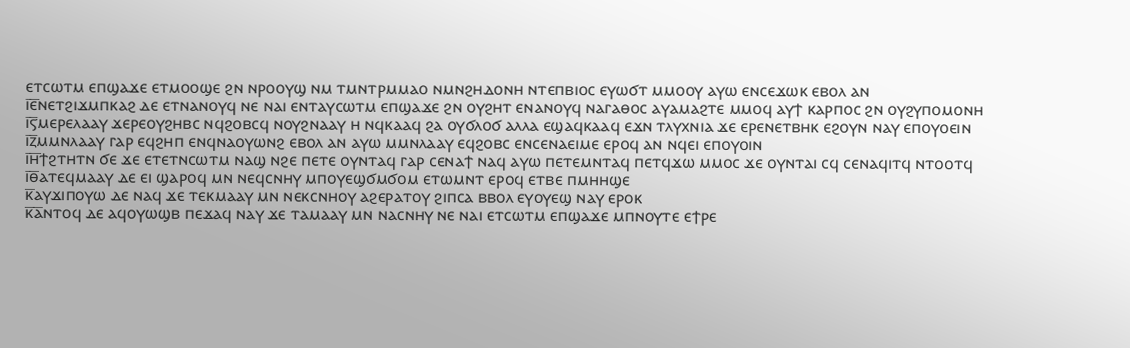ⲉⲧⲥⲱⲧⲙ ⲉⲡϣⲁϫⲉ ⲉⲧⲙⲟⲟϣⲉ ϩⲛ ⲛⲣⲟⲟⲩϣ ⲛⲙ ⲧⲙⲛⲧⲣⲙⲙⲁⲟ ⲛⲙⲛϩⲏⲇⲟⲛⲏ ⲛⲧⲉⲡⲃⲓⲟⲥ ⲉⲩⲱϭⲧ ⲙⲙⲟⲟⲩ ⲁⲩⲱ ⲉⲛⲥⲉϫⲱⲕ ⲉⲃⲟⲗ ⲁⲛ
ⲓ̅ⲉ̅ⲛⲉⲧϩⲓϫⲙⲡⲕⲁϩ ⲇⲉ ⲉⲧⲛⲁⲛⲟⲩϥ ⲛⲉ ⲛⲁⲓ ⲉⲛⲧⲁⲩⲥⲱⲧⲙ ⲉⲡϣⲁϫⲉ ϩⲛ ⲟⲩϩⲏⲧ ⲉⲛⲁⲛⲟⲩϥ ⲛⲁⲅⲁⲑⲟⲥ ⲁⲩⲁⲙⲁϩⲧⲉ ⲙⲙⲟϥ ⲁⲩϯ ⲕⲁⲣⲡⲟⲥ ϩⲛ ⲟⲩϩⲩⲡⲟⲙⲟⲛⲏ
ⲓ̅ⲋ̅ⲙⲉⲣⲉⲗⲁⲁⲩ ϫⲉⲣⲉⲟⲩϩⲏⲃⲥ ⲛϥϩⲟⲃⲥϥ ⲛⲟⲩϩⲛⲁⲁⲩ ⲏ ⲛϥⲕⲁⲁϥ ϩⲁ ⲟⲩϭⲗⲟϭ ⲁⲗⲗⲁ ⲉϣⲁϥⲕⲁⲁϥ ⲉϫⲛ ⲧⲗⲩⲭⲛⲓⲁ ϫⲉ ⲉⲣⲉⲛⲉⲧⲃⲏⲕ ⲉϩⲟⲩⲛ ⲛⲁⲩ ⲉⲡⲟⲩⲟⲉⲓⲛ
ⲓ̅ⲍ̅ⲙⲙⲛⲗⲁⲁⲩ ⲅⲁⲣ ⲉϥϩⲏⲡ ⲉⲛϥⲛⲁⲟⲩⲱⲛϩ ⲉⲃⲟⲗ ⲁⲛ ⲁⲩⲱ ⲙⲙⲛⲗⲁⲁⲩ ⲉϥϩⲟⲃⲥ ⲉⲛⲥⲉⲛⲁⲉⲓⲙⲉ ⲉⲣⲟϥ ⲁⲛ ⲛϥⲉⲓ ⲉⲡⲟⲩⲟⲓⲛ
ⲓ̅ⲏ̅ϯϩⲧⲏⲧⲛ ϭⲉ ϫⲉ ⲉⲧⲉⲧⲛⲥⲱⲧⲙ ⲛⲁϣ ⲛϩⲉ ⲡⲉⲧⲉ ⲟⲩⲛⲧⲁϥ ⲅⲁⲣ ⲥⲉⲛⲁϯ ⲛⲁϥ ⲁⲩⲱ ⲡⲉⲧⲉⲙⲛⲧⲁϥ ⲡⲉⲧϥϫⲱ ⲙⲙⲟⲥ ϫⲉ ⲟⲩⲛⲧⲁⲓ ⲥϥ ⲥⲉⲛⲁϥⲓⲧϥ ⲛⲧⲟⲟⲧϥ
ⲓ̅ⲑ̅ⲁⲧⲉϥⲙⲁⲁⲩ ⲇⲉ ⲉⲓ ϣⲁⲣⲟϥ ⲙⲛ ⲛⲉϥⲥⲛⲏⲩ ⲙⲡⲟⲩⲉϣϭⲙϭⲟⲙ ⲉⲧⲱⲙⲛⲧ ⲉⲣⲟϥ ⲉⲧⲃⲉ ⲡⲙⲏⲏϣⲉ
ⲕ̅ⲁⲩϫⲓⲡⲟⲩⲱ ⲇⲉ ⲛⲁϥ ϫⲉ ⲧⲉⲕⲙⲁⲁⲩ ⲙⲛ ⲛⲉⲕⲥⲛⲏⲟⲩ ⲁϩⲉⲣⲁⲧⲟⲩ ϩⲓⲡⲥⲁ ⲃⲃⲟⲗ ⲉⲩⲟⲩⲉϣ ⲛⲁⲩ ⲉⲣⲟⲕ
ⲕ̅ⲁ̅ⲛⲧⲟϥ ⲇⲉ ⲁϥⲟⲩⲱϣⲃ ⲡⲉϫⲁϥ ⲛⲁⲩ ϫⲉ ⲧⲁⲙⲁⲁⲩ ⲙⲛ ⲛⲁⲥⲛⲏⲩ ⲛⲉ ⲛⲁⲓ ⲉⲧⲥⲱⲧⲙ ⲉⲡϣⲁϫⲉ ⲙⲡⲛⲟⲩⲧⲉ ⲉϯⲣⲉ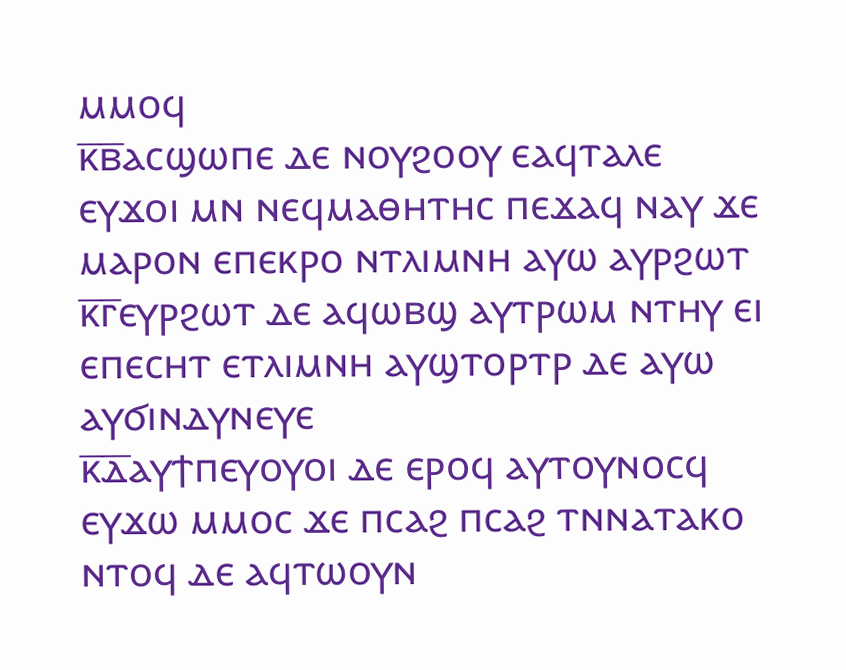ⲙⲙⲟϥ
ⲕ̅ⲃ̅ⲁⲥϣⲱⲡⲉ ⲇⲉ ⲛⲟⲩϩⲟⲟⲩ ⲉⲁϥⲧⲁⲗⲉ ⲉⲩϫⲟⲓ ⲙⲛ ⲛⲉϥⲙⲁⲑⲏⲧⲏⲥ ⲡⲉϫⲁϥ ⲛⲁⲩ ϫⲉ ⲙⲁⲣⲟⲛ ⲉⲡⲉⲕⲣⲟ ⲛⲧⲗⲓⲙⲛⲏ ⲁⲩⲱ ⲁⲩⲣϩⲱⲧ
ⲕ̅ⲅ̅ⲉⲩⲣϩⲱⲧ ⲇⲉ ⲁϥⲱⲃϣ ⲁⲩⲧⲣⲱⲙ ⲛⲧⲏⲩ ⲉⲓ ⲉⲡⲉⲥⲏⲧ ⲉⲧⲗⲓⲙⲛⲏ ⲁⲩϣⲧⲟⲣⲧⲣ ⲇⲉ ⲁⲩⲱ ⲁⲩϭⲓⲛⲇⲩⲛⲉⲩⲉ
ⲕ̅ⲇ̅ⲁⲩϯⲡⲉⲩⲟⲩⲟⲓ ⲇⲉ ⲉⲣⲟϥ ⲁⲩⲧⲟⲩⲛⲟⲥϥ ⲉⲩϫⲱ ⲙⲙⲟⲥ ϫⲉ ⲡⲥⲁϩ ⲡⲥⲁϩ ⲧⲛⲛⲁⲧⲁⲕⲟ ⲛⲧⲟϥ ⲇⲉ ⲁϥⲧⲱⲟⲩⲛ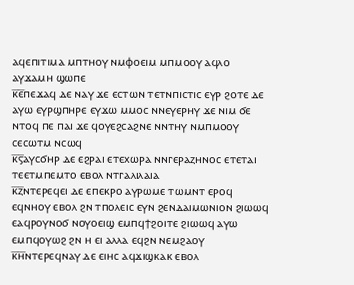ⲁϥⲉⲡⲓⲧⲓⲙⲁ ⲙⲡⲧⲏⲟⲩ ⲛⲙⲫⲟⲉⲓⲙ ⲙⲡⲙⲟⲟⲩ ⲁϥⲗⲟ ⲁⲩϫⲁⲙⲏ ϣⲱⲡⲉ
ⲕ̅ⲉ̅ⲡⲉϫⲁϥ ⲇⲉ ⲛⲁⲩ ϫⲉ ⲉⲥⲧⲱⲛ ⲧⲉⲧⲛⲡⲓⲥⲧⲓⲥ ⲉⲩⲣ ϩⲟⲧⲉ ⲇⲉ ⲁⲩⲱ ⲉⲩⲣϣⲡⲏⲣⲉ ⲉⲩϫⲱ ⲙⲙⲟⲥ ⲛⲛⲉⲩⲉⲣⲏⲩ ϫⲉ ⲛⲓⲙ ϭⲉ ⲛⲧⲟϥ ⲡⲉ ⲡⲁⲓ ϫⲉ ϥⲟⲩⲉϩⲥⲁϩⲛⲉ ⲛⲛⲧⲏⲩ ⲛⲙⲡⲙⲟⲟⲩ ⲥⲉⲥⲱⲧⲙ ⲛⲥⲱϥ
ⲕ̅ⲋ̅ⲁⲩⲥϭⲏⲣ ⲇⲉ ⲉϩⲣⲁⲓ ⲉⲧⲉⲭⲱⲣⲁ ⲛⲛⲅⲉⲣⲁⲍⲏⲛⲟⲥ ⲉⲧⲉⲧⲁⲓ ⲧⲉⲉⲧⲙⲡⲉⲙⲧⲟ ⲉⲃⲟⲗ ⲛⲧⲅⲁⲗⲓⲗⲁⲓⲁ
ⲕ̅ⲍ̅ⲛⲧⲉⲣⲉϥⲉⲓ ⲇⲉ ⲉⲡⲉⲕⲣⲟ ⲁⲩⲣⲱⲙⲉ ⲧⲱⲙⲛⲧ ⲉⲣⲟϥ ⲉϥⲛⲏⲟⲩ ⲉⲃⲟⲗ ϩⲛ ⲧⲡⲟⲗⲉⲓⲥ ⲉⲩⲛ ϩⲉⲛⲇⲁⲓⲙⲱⲛⲓⲟⲛ ϩⲓⲱⲱϥ ⲉⲁϥⲣⲟⲩⲛⲟϭ ⲛⲟⲩⲟⲉⲓϣ ⲉⲙⲡϥϯϩⲟⲓⲧⲉ ϩⲓⲱⲱϥ ⲁⲩⲱ ⲉⲙⲡϥⲟⲩⲱϩ ϩⲛ ⲏ ⲉⲓ ⲁⲗⲗⲁ ⲉϥϩⲛ ⲛⲉⲙϩⲁⲟⲩ
ⲕ̅ⲏ̅ⲛⲧⲉⲣⲉϥⲛⲁⲩ ⲇⲉ ⲉⲓⲏⲥ ⲁϥϫⲓϣⲕⲁⲕ ⲉⲃⲟⲗ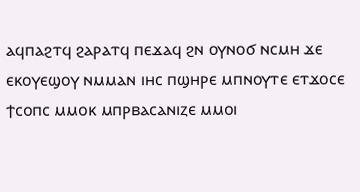ⲁϥⲡⲁϩⲧϥ ϩⲁⲣⲁⲧϥ ⲡⲉϫⲁϥ ϩⲛ ⲟⲩⲛⲟϭ ⲛⲥⲙⲏ ϫⲉ ⲉⲕⲟⲩⲉϣⲟⲩ ⲛⲙⲙⲁⲛ ⲓⲏⲥ ⲡϣⲏⲣⲉ ⲙⲡⲛⲟⲩⲧⲉ ⲉⲧϫⲟⲥⲉ ϯⲥⲟⲡⲥ ⲙⲙⲟⲕ ⲙⲡⲣⲃⲁⲥⲁⲛⲓⲍⲉ ⲙⲙⲟⲓ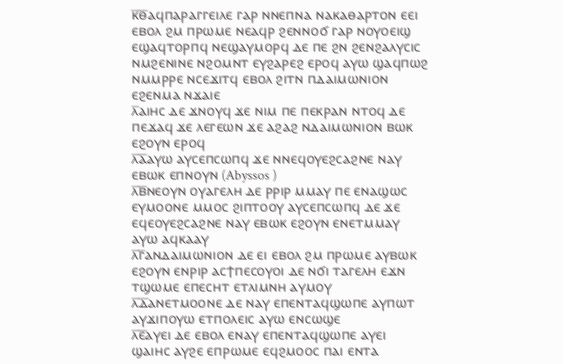ⲕ̅ⲑ̅ⲁϥⲡⲁⲣⲁⲅⲅⲉⲓⲗⲉ ⲅⲁⲣ ⲛⲛⲉⲡⲛⲁ ⲛⲁⲕⲁⲑⲁⲣⲧⲟⲛ ⲉⲉⲓ ⲉⲃⲟⲗ ϩⲙ ⲡⲣⲱⲙⲉ ⲛⲉⲁϥⲣ ϩⲉⲛⲛⲟϭ ⲅⲁⲣ ⲛⲟⲩⲟⲉⲓϣ ⲉϣⲁϥⲧⲟⲣⲡϥ ⲛⲉϣⲁⲩⲙⲟⲣϥ ⲇⲉ ⲡⲉ ϩⲛ ϩⲉⲛϩⲁⲗⲩⲥⲓⲥ ⲛⲙϩⲉⲛⲓⲛⲉ ⲛϩⲟⲙⲛⲧ ⲉⲩϩⲁⲣⲉϩ ⲉⲣⲟϥ ⲁⲩⲱ ϣⲁϥⲡⲱϩ ⲛⲙⲙⲣⲣⲉ ⲛⲥⲉϫⲓⲧϥ ⲉⲃⲟⲗ ϩⲓⲧⲛ ⲡⲇⲁⲓⲙⲱⲛⲓⲟⲛ ⲉϩⲉⲛⲙⲁ ⲛϫⲁⲓⲉ
ⲗ̅ⲁⲓⲏⲥ ⲇⲉ ϫⲛⲟⲩϥ ϫⲉ ⲛⲓⲙ ⲡⲉ ⲡⲉⲕⲣⲁⲛ ⲛⲧⲟϥ ⲇⲉ ⲡⲉϫⲁϥ ϫⲉ ⲗⲉⲅⲉⲱⲛ ϫⲉ ⲁϩⲁϩ ⲛⲇⲁⲓⲙⲱⲛⲓⲟⲛ ⲃⲱⲕ ⲉϩⲟⲩⲛ ⲉⲣⲟϥ
ⲗ̅ⲁ̅ⲁⲩⲱ ⲁⲩⲥⲉⲡⲥⲱⲡϥ ϫⲉ ⲛⲛⲉϥⲟⲩⲉϩⲥⲁϩⲛⲉ ⲛⲁⲩ ⲉⲃⲱⲕ ⲉⲡⲛⲟⲩⲛ (Abyssos )
ⲗ̅ⲃ̅ⲛⲉⲟⲩⲛ ⲟⲩⲁⲅⲉⲗⲏ ⲇⲉ ⲣⲣⲓⲣ ⲙⲙⲁⲩ ⲡⲉ ⲉⲛⲁϣⲱⲥ ⲉⲩⲙⲟⲟⲛⲉ ⲙⲙⲟⲥ ϩⲓⲡⲧⲟⲟⲩ ⲁⲩⲥⲉⲡⲥⲱⲡϥ ⲇⲉ ϫⲉ ⲉϥⲉⲟⲩⲉϩⲥⲁϩⲛⲉ ⲛⲁⲩ ⲉⲃⲱⲕ ⲉϩⲟⲩⲛ ⲉⲛⲉⲧⲙⲙⲁⲩ ⲁⲩⲱ ⲁϥⲕⲁⲁⲩ
ⲗ̅ⲅ̅ⲁⲛⲇⲁⲓⲙⲱⲛⲓⲟⲛ ⲇⲉ ⲉⲓ ⲉⲃⲟⲗ ϩⲙ ⲡⲣⲱⲙⲉ ⲁⲩⲃⲱⲕ ⲉϩⲟⲩⲛ ⲉⲛⲣⲓⲣ ⲁⲥϯⲡⲉⲥⲟⲩⲟⲓ ⲇⲉ ⲛϭⲓ ⲧⲁⲅⲉⲗⲏ ⲉϫⲛ ⲧϣⲱⲙⲉ ⲉⲡⲉⲥⲏⲧ ⲉⲧⲗⲓⲙⲛⲏ ⲁⲩⲙⲟⲩ
ⲗ̅ⲇ̅ⲁⲛⲉⲧⲙⲟⲟⲛⲉ ⲇⲉ ⲛⲁⲩ ⲉⲡⲉⲛⲧⲁϥϣⲱⲡⲉ ⲁⲩⲡⲱⲧ ⲁⲩϫⲓⲡⲟⲩⲱ ⲉⲧⲡⲟⲗⲉⲓⲥ ⲁⲩⲱ ⲉⲛⲥⲱϣⲉ
ⲗ̅ⲉ̅ⲁⲩⲉⲓ ⲇⲉ ⲉⲃⲟⲗ ⲉⲛⲁⲩ ⲉⲡⲉⲛⲧⲁϥϣⲱⲡⲉ ⲁⲩⲉⲓ ϣⲁⲓⲏⲥ ⲁⲩϩⲉ ⲉⲡⲣⲱⲙⲉ ⲉϥϩⲙⲟⲟⲥ ⲡⲁⲓ ⲉⲛⲧⲁ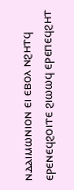ⲛⲇⲁⲓⲙⲱⲛⲓⲟⲛ ⲉⲓ ⲉⲃⲟⲗ ⲛϩⲏⲧϥ ⲉⲣⲉⲛⲉϥϩⲟⲓⲧⲉ ϩⲓⲱⲱϥ ⲉⲣⲉⲡⲉϥϩⲏⲧ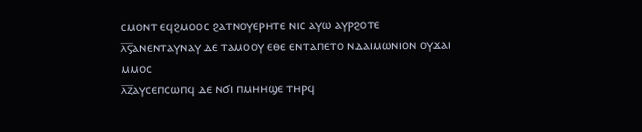ⲥⲙⲟⲛⲧ ⲉϥϩⲙⲟⲟⲥ ϩⲁⲧⲛⲟⲩⲉⲣⲏⲧⲉ ⲛⲓⲥ ⲁⲩⲱ ⲁⲩⲣϩⲟⲧⲉ
ⲗ̅ⲋ̅ⲁⲛⲉⲛⲧⲁⲩⲛⲁⲩ ⲇⲉ ⲧⲁⲙⲟⲟⲩ ⲉⲑⲉ ⲉⲛⲧⲁⲡⲉⲧⲟ ⲛⲇⲁⲓⲙⲱⲛⲓⲟⲛ ⲟⲩϫⲁⲓ ⲙⲙⲟⲥ
ⲗ̅ⲍ̅ⲁⲩⲥⲉⲡⲥⲱⲡϥ ⲇⲉ ⲛϭⲓ ⲡⲙⲏⲏϣⲉ ⲧⲏⲣϥ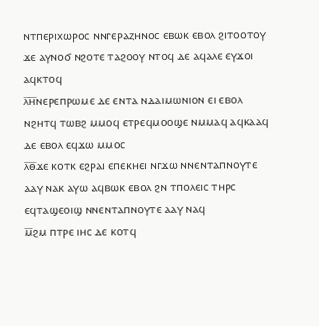ⲛⲧⲡⲉⲣⲓⲭⲱⲣⲟⲥ ⲛⲛⲅⲉⲣⲁⲍⲏⲛⲟⲥ ⲉⲃⲱⲕ ⲉⲃⲟⲗ ϩⲓⲧⲟⲟⲧⲟⲩ ϫⲉ ⲁⲩⲛⲟϭ ⲛϩⲟⲧⲉ ⲧⲁϩⲟⲟⲩ ⲛⲧⲟϥ ⲇⲉ ⲁϥⲁⲗⲉ ⲉⲩϫⲟⲓ ⲁϥⲕⲧⲟϥ
ⲗ̅ⲏ̅ⲛⲉⲣⲉⲡⲣⲱⲙⲉ ⲇⲉ ⲉⲛⲧⲁ ⲛⲇⲁⲓⲙⲱⲛⲓⲟⲛ ⲉⲓ ⲉⲃⲟⲗ ⲛϩⲏⲧϥ ⲧⲱⲃϩ ⲙⲙⲟϥ ⲉⲧⲣⲉϥⲙⲟⲟϣⲉ ⲛⲙⲙⲁϥ ⲁϥⲕⲁⲁϥ ⲇⲉ ⲉⲃⲟⲗ ⲉϥϫⲱ ⲙⲙⲟⲥ
ⲗ̅ⲑ̅ϫⲉ ⲕⲟⲧⲕ ⲉϩⲣⲁⲓ ⲉⲡⲉⲕⲏⲉⲓ ⲛⲅϫⲱ ⲛⲛⲉⲛⲧⲁⲡⲛⲟⲩⲧⲉ ⲁⲁⲩ ⲛⲁⲕ ⲁⲩⲱ ⲁϥⲃⲱⲕ ⲉⲃⲟⲗ ϩⲛ ⲧⲡⲟⲗⲉⲓⲥ ⲧⲏⲣⲥ ⲉϥⲧⲁϣⲉⲟⲓϣ ⲛⲛⲉⲛⲧⲁⲡⲛⲟⲩⲧⲉ ⲁⲁⲩ ⲛⲁϥ
ⲙ̅ϩⲙ ⲡⲧⲣⲉ ⲓⲏⲥ ⲇⲉ ⲕⲟⲧϥ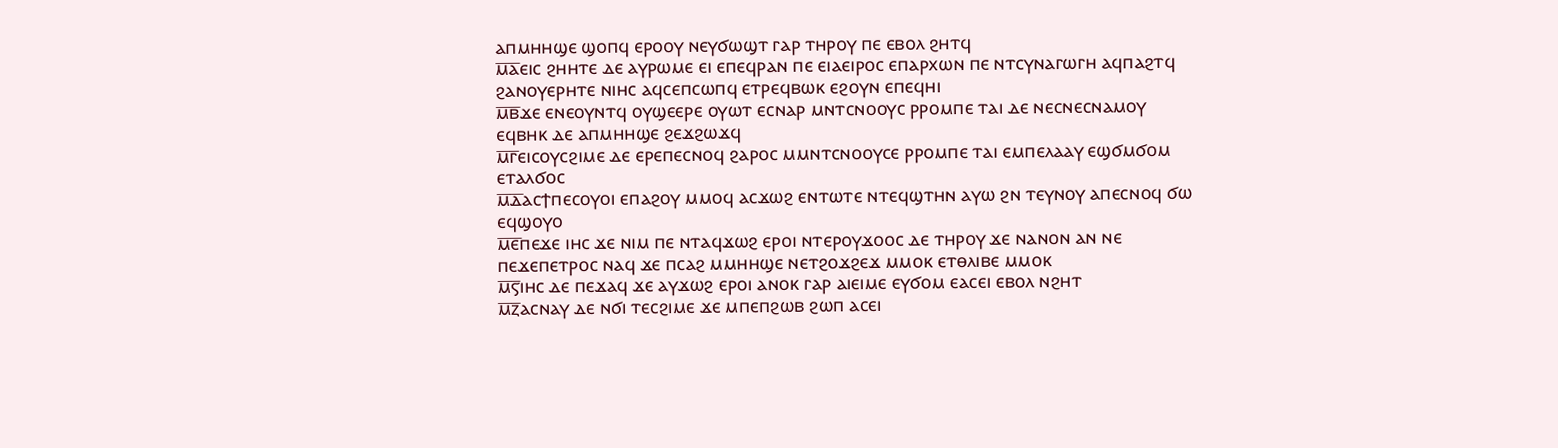ⲁⲡⲙⲏⲏϣⲉ ϣⲟⲡϥ ⲉⲣⲟⲟⲩ ⲛⲉⲩϭⲱϣⲧ ⲅⲁⲣ ⲧⲏⲣⲟⲩ ⲡⲉ ⲉⲃⲟⲗ ϩⲏⲧϥ
ⲙ̅ⲁ̅ⲉⲓⲥ ϩⲏⲏⲧⲉ ⲇⲉ ⲁⲩⲣⲱⲙⲉ ⲉⲓ ⲉⲡⲉϥⲣⲁⲛ ⲡⲉ ⲉⲓⲁⲉⲓⲣⲟⲥ ⲉⲡⲁⲣⲭⲱⲛ ⲡⲉ ⲛⲧⲥⲩⲛⲁⲅⲱⲅⲏ ⲁϥⲡⲁϩⲧϥ ϩⲁⲛⲟⲩⲉⲣⲏⲧⲉ ⲛⲓⲏⲥ ⲁϥⲥⲉⲡⲥⲱⲡϥ ⲉⲧⲣⲉϥⲃⲱⲕ ⲉϩⲟⲩⲛ ⲉⲡⲉϥⲏⲓ
ⲙ̅ⲃ̅ϫⲉ ⲉⲛⲉⲟⲩⲛⲧϥ ⲟⲩϣⲉⲉⲣⲉ ⲟⲩⲱⲧ ⲉⲥⲛⲁⲣ ⲙⲛⲧⲥⲛⲟⲟⲩⲥ ⲣⲣⲟⲙⲡⲉ ⲧⲁⲓ ⲇⲉ ⲛⲉⲥⲛⲉⲥⲛⲁⲙⲟⲩ ⲉϥⲃⲏⲕ ⲇⲉ ⲁⲡⲙⲏⲏϣⲉ ϩⲉϫϩⲱϫϥ
ⲙ̅ⲅ̅ⲉⲓⲥⲟⲩⲥϩⲓⲙⲉ ⲇⲉ ⲉⲣⲉⲡⲉⲥⲛⲟϥ ϩⲁⲣⲟⲥ ⲙⲙⲛⲧⲥⲛⲟⲟⲩⲥⲉ ⲣⲣⲟⲙⲡⲉ ⲧⲁⲓ ⲉⲙⲡⲉⲗⲁⲁⲩ ⲉϣϭⲙϭⲟⲙ ⲉⲧⲁⲗϭⲟⲥ
ⲙ̅ⲇ̅ⲁⲥϯⲡⲉⲥⲟⲩⲟⲓ ⲉⲡⲁϩⲟⲩ ⲙⲙⲟϥ ⲁⲥϫⲱϩ ⲉⲛⲧⲱⲧⲉ ⲛⲧⲉϥϣⲧⲏⲛ ⲁⲩⲱ ϩⲛ ⲧⲉⲩⲛⲟⲩ ⲁⲡⲉⲥⲛⲟϥ ϭⲱ ⲉϥϣⲟⲩⲟ
ⲙ̅ⲉ̅ⲡⲉϫⲉ ⲓⲏⲥ ϫⲉ ⲛⲓⲙ ⲡⲉ ⲛⲧⲁϥϫⲱϩ ⲉⲣⲟⲓ ⲛⲧⲉⲣⲟⲩϫⲟⲟⲥ ⲇⲉ ⲧⲏⲣⲟⲩ ϫⲉ ⲛⲁⲛⲟⲛ ⲁⲛ ⲛⲉ ⲡⲉϫⲉⲡⲉⲧⲣⲟⲥ ⲛⲁϥ ϫⲉ ⲡⲥⲁϩ ⲙⲙⲏⲏϣⲉ ⲛⲉⲧϩⲟϫϩⲉϫ ⲙⲙⲟⲕ ⲉⲧⲑⲗⲓⲃⲉ ⲙⲙⲟⲕ
ⲙ̅ⲋ̅ⲓⲏⲥ ⲇⲉ ⲡⲉϫⲁϥ ϫⲉ ⲁⲩϫⲱϩ ⲉⲣⲟⲓ ⲁⲛⲟⲕ ⲅⲁⲣ ⲁⲓⲉⲓⲙⲉ ⲉⲩϭⲟⲙ ⲉⲁⲥⲉⲓ ⲉⲃⲟⲗ ⲛϩⲏⲧ
ⲙ̅ⲍ̅ⲁⲥⲛⲁⲩ ⲇⲉ ⲛϭⲓ ⲧⲉⲥϩⲓⲙⲉ ϫⲉ ⲙⲡⲉⲡϩⲱⲃ ϩⲱⲡ ⲁⲥⲉⲓ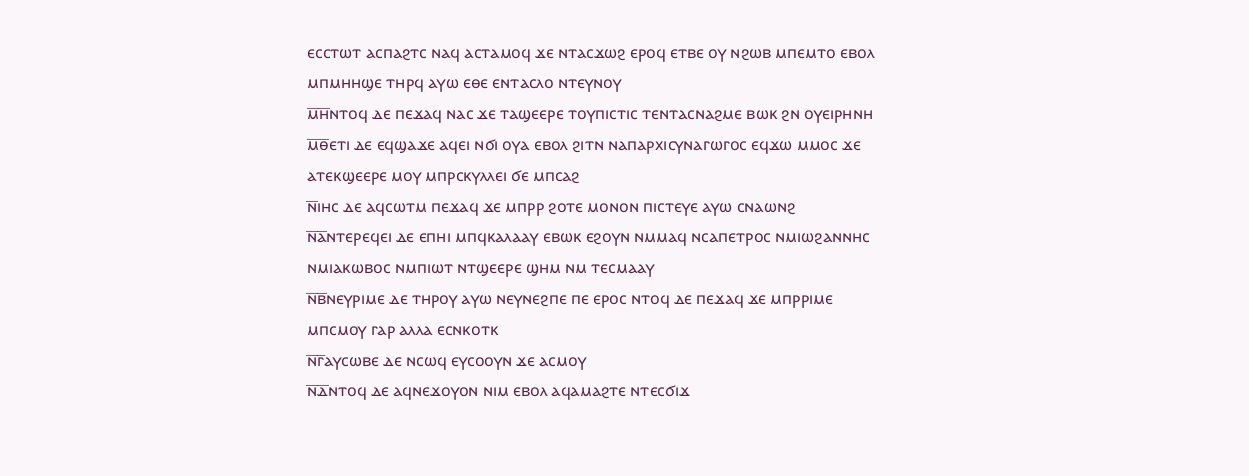ⲉⲥⲥⲧⲱⲧ ⲁⲥⲡⲁϩⲧⲥ ⲛⲁϥ ⲁⲥⲧⲁⲙⲟϥ ϫⲉ ⲛⲧⲁⲥϫⲱϩ ⲉⲣⲟϥ ⲉⲧⲃⲉ ⲟⲩ ⲛϩⲱⲃ ⲙⲡⲉⲙⲧⲟ ⲉⲃⲟⲗ ⲙⲡⲙⲏⲏϣⲉ ⲧⲏⲣϥ ⲁⲩⲱ ⲉⲑⲉ ⲉⲛⲧⲁⲥⲗⲟ ⲛⲧⲉⲩⲛⲟⲩ
ⲙ̅ⲏ̅ⲛⲧⲟϥ ⲇⲉ ⲡⲉϫⲁϥ ⲛⲁⲥ ϫⲉ ⲧⲁϣⲉⲉⲣⲉ ⲧⲟⲩⲡⲓⲥⲧⲓⲥ ⲧⲉⲛⲧⲁⲥⲛⲁϩⲙⲉ ⲃⲱⲕ ϩⲛ ⲟⲩⲉⲓⲣⲏⲛⲏ
ⲙ̅ⲑ̅ⲉⲧⲓ ⲇⲉ ⲉϥϣⲁϫⲉ ⲁϥⲉⲓ ⲛϭⲓ ⲟⲩⲁ ⲉⲃⲟⲗ ϩⲓⲧⲛ ⲛⲁⲡⲁⲣⲭⲓⲥⲩⲛⲁⲅⲱⲅⲟⲥ ⲉϥϫⲱ ⲙⲙⲟⲥ ϫⲉ ⲁⲧⲉⲕϣⲉⲉⲣⲉ ⲙⲟⲩ ⲙⲡⲣⲥⲕⲩⲗⲗⲉⲓ ϭⲉ ⲙⲡⲥⲁϩ
ⲛ̅ⲓⲏⲥ ⲇⲉ ⲁϥⲥⲱⲧⲙ ⲡⲉϫⲁϥ ϫⲉ ⲙⲡⲣⲣ ϩⲟⲧⲉ ⲙⲟⲛⲟⲛ ⲡⲓⲥⲧⲉⲩⲉ ⲁⲩⲱ ⲥⲛⲁⲱⲛϩ
ⲛ̅ⲁ̅ⲛⲧⲉⲣⲉϥⲉⲓ ⲇⲉ ⲉⲡⲏⲓ ⲙⲡϥⲕⲁⲗⲁⲁⲩ ⲉⲃⲱⲕ ⲉϩⲟⲩⲛ ⲛⲙⲙⲁϥ ⲛⲥⲁⲡⲉⲧⲣⲟⲥ ⲛⲙⲓⲱϩⲁⲛⲛⲏⲥ ⲛⲙⲓⲁⲕⲱⲃⲟⲥ ⲛⲙⲡⲓⲱⲧ ⲛⲧϣⲉⲉⲣⲉ ϣⲏⲙ ⲛⲙ ⲧⲉⲥⲙⲁⲁⲩ
ⲛ̅ⲃ̅ⲛⲉⲩⲣⲓⲙⲉ ⲇⲉ ⲧⲏⲣⲟⲩ ⲁⲩⲱ ⲛⲉⲩⲛⲉϩⲡⲉ ⲡⲉ ⲉⲣⲟⲥ ⲛⲧⲟϥ ⲇⲉ ⲡⲉϫⲁϥ ϫⲉ ⲙⲡⲣⲣⲓⲙⲉ ⲙⲡⲥⲙⲟⲩ ⲅⲁⲣ ⲁⲗⲗⲁ ⲉⲥⲛⲕⲟⲧⲕ
ⲛ̅ⲅ̅ⲁⲩⲥⲱⲃⲉ ⲇⲉ ⲛⲥⲱϥ ⲉⲩⲥⲟⲟⲩⲛ ϫⲉ ⲁⲥⲙⲟⲩ
ⲛ̅ⲇ̅ⲛⲧⲟϥ ⲇⲉ ⲁϥⲛⲉϫⲟⲩⲟⲛ ⲛⲓⲙ ⲉⲃⲟⲗ ⲁϥⲁⲙⲁϩⲧⲉ ⲛⲧⲉⲥϭⲓϫ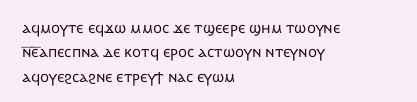ⲁϥⲙⲟⲩⲧⲉ ⲉϥϫⲱ ⲙⲙⲟⲥ ϫⲉ ⲧϣⲉⲉⲣⲉ ϣⲏⲙ ⲧⲱⲟⲩⲛⲉ
ⲛ̅ⲉ̅ⲁⲡⲉⲥⲡⲛⲁ ⲇⲉ ⲕⲟⲧϥ ⲉⲣⲟⲥ ⲁⲥⲧⲱⲟⲩⲛ ⲛⲧⲉⲩⲛⲟⲩ ⲁϥⲟⲩⲉϩⲥⲁϩⲛⲉ ⲉⲧⲣⲉⲩϯ ⲛⲁⲥ ⲉⲩⲱⲙ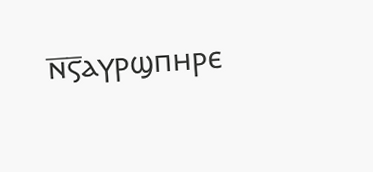ⲛ̅ⲋ̅ⲁⲩⲣϣⲡⲏⲣⲉ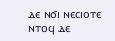ⲇⲉ ⲛϭⲓ ⲛⲉⲥⲓⲟⲧⲉ ⲛⲧⲟϥ ⲇⲉ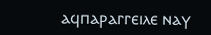ⲁϥⲡⲁⲣⲁⲅⲅⲉⲓⲗⲉ ⲛⲁⲩ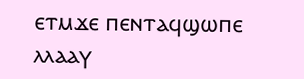ⲉⲧⲙϫⲉ ⲡⲉⲛⲧⲁϥϣⲱⲡⲉ ⲗⲗⲁⲁⲩ